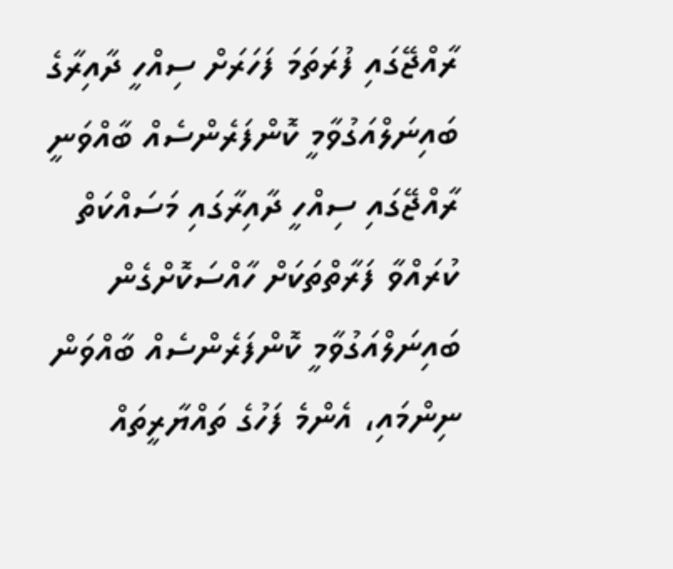ރާއްޖޭގައި ފުރަތަމަ ފަހަރަށް ސިއްހީ ދާއިރާގެ ބައިނަލްއަގުވާމީ ކޮންފަރެންސެއް ބާއްވަނީ
ރާއްޖޭގައި ސިއްހީ ދާއިރާގައި މަސައްކަތް ކުރައްވާ ފަރާތްތަކަށް ހާއްސަކޮށްގެން ބައިނަލްއަގުވާމީ ކޮންފަރެންސެއް ބާއްވަން ނިންމައި، އެންމެ ފަހުގެ ތައްޔާރީތައް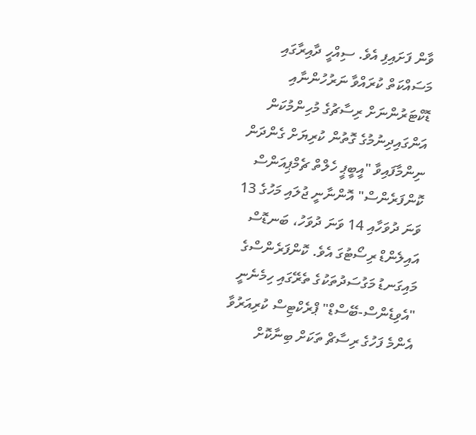ވާން ފަށައިފި އެވެ. ސިއްހީ ދާއިރާގައި މަސައްކަތް ކުރައްވާ ނަރުހުންނާއި ޑޮކްޓަރުންނަށް ރިސާޗުގެ މުހިންމުކަން އަންގައިދިނުމުގެ ގޮތުން ކުރިޔަށް ގެންދަން ނިންމާފައިވާ "އީބީޕީ ހެލްތް ޗެމްޕިއަންސް ކޮންފަރެންސް" އޮންނާނީ ޖުލައި މަހުގެ 13 ވަނަ ދުވަހާއި 14 ވަނަ ދުވަހު، ބަނޑޮސް އައިލެންޑް ރިސޯޓުގަ އެވެ. ކޮންފަރެންސްގެ މައިގަނޑު މަގުސަދުތަކުގެ ތެރޭގައި ހިމެނެނީ "އެވިޑެންސް-ބޭސްޑް" ޕްރެކްޓިސް ކުރިއަރުވާ އެންމެ ފަހުގެ ރިސާޗް ތަކަށް ބިނާކޮށް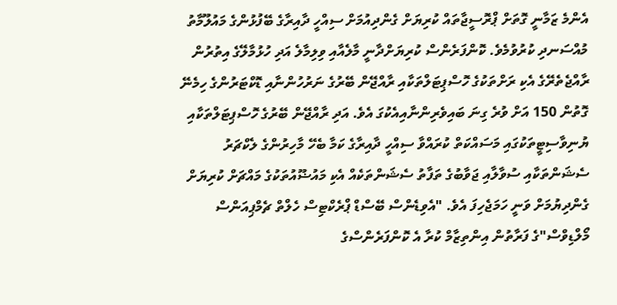އެންމެ ޒަމާނީ ގޮތަށް ޕްރޮސީޖާތައް ކުރިޔަށް ގެންދިއުމަށް ސިއްހީ ދާއިރާގެ ބޭފުޅުންގެ މައުލޫމާތު މުއްސަނދި ކުރުވުމެވެ. ކޮންފަރެންސް ކުރިޔަށްދާނީ މާލެއާއި ވިލިމާލެ އަދި ހުޅުމާލޭގެ އިތުރުން ރާއްޖެތެރޭގެ އެކި ރަށްތަކުގެ ހޮސްޕިޓަލްތަކާއި ރާއްޖޭން ބޭރުގެ ނަރުހުންނާއި ޑޮކްޓަރުންގެ ހިމެނޭ ގޮތުން 150 އަށް ވުރެ ގިނަ ބައިވެރިންނާއިއެކުގަ އެވެ. އަދި ރާއްޖޭން ބޭރުގެ ހޮސްޕިޓަލްތަކާއި ޔުނިވާސިޓީތަކުގައި މަސައްކަތް ކުރައްވާ ސިއްހީ ދާއިރާގެ ކަމާ ބެހޭ މާހިރުންގެ ލެކްޗަރު ސެޝަންތަކާއި ސުވާލާއި ޖަވާބުގެ ތަފާތު ސެޝަންތަކެއް އެކި މައުޟޫއުތަކުގެ މައްޗަށް ކުރިޔަށް ގެންދިޔުމަށް ވަނީ ހަމަޖެހިފަ އެވެ. "އެވިޑެންސް ބޭސްޑް ޕްރެކްޓިސް ހެލްތް ޗެމްޕިއަންސް މޯލްޑިވްސް"ގެ ފަރާތުން އިންތިޒާމް ކުރާ އެ ކޮންފަރެންސްގެ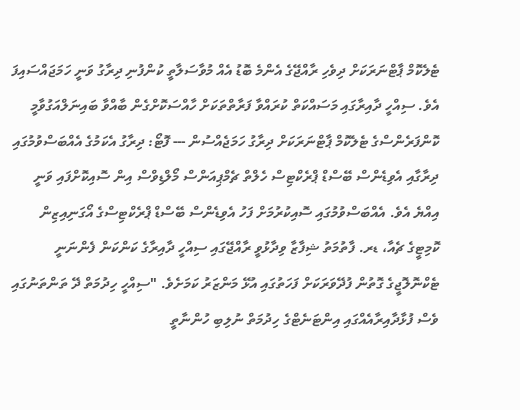ޓެލެކޮމް ޕާޓްނަރަކަށް ދިވެހި ރާއްޖޭގެ އެންމެ ބޮޑު އެއް މުވާސަލާތީ ކުންފުނި ދިރާގު ވަނީ ހަމަޖައްސައިފަ އެވެ. ސިއްހީ ދާއިރާގައި މަސައްކަތް ކުރައްވާ ފަރާތްތަކަށް ހާއްސަކޮށްގެން ބާއްވާ ބައިނަލްއަގުވާމީ ކޮންފަރެންސްގެ ޓެލެކޮމް ޕާޓްނަރަކަށް ދިރާގު ހަމަޖެއްސުން --- ފޮޓޯ: ދިރާގު އެކަމުގެ އެއްބަސްވުމުގައި ދިރާގާއި އެވިޑެންސް ބޭސްޑް ޕްރެކްޓިސް ހެލްތް ޗެމްޕިއަންސް މޯލްޑިވްސް އިން ސޮއިކޮށްފައި ވަނީ އިއްޔެ އެވެ. އެއްބަސްވުމުގައި ސޮއިކުރުމަށް ފަހު އެވިޑެންސް ބޭސްޑް ޕްރެކްޓިސްގެ އޯގަނިއިޒިން ކޮމިޓީގެ ޗެއާ، ޑރ. ފާތުމަތު ޝިފާޒާ ވިދާޅުވީ ރާއްޖޭގައި ސިއްހީ ދާއިރާގެ ކަންކަން ފެންނަނީ ޓެކްނޮލޮޖީގެ ގޮތުން ފުދޭވަރަކަށް ފަހަތުގައި އުޅޭ މަންޒަރު ކަމަށެވެ. "ސިއްހީ ހިދުމަތް ދޭ ތަންތަނުގައި ވެސް ފުޅާދާއިރާއެއްގައި އިންޓަނެޓްގެ ހިދުމަތް ނުލިބި ހުންނާތީ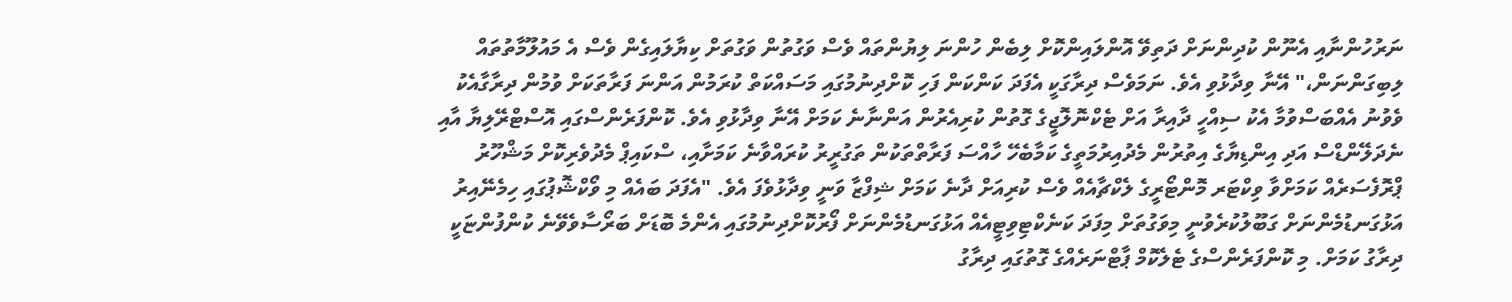ނަރުހުންނާއި އެނޫން ކުދިންނަށް ދަތިވޭ އޮންލައިންކޮށް ލިބެން ހުންނަ ލިޔުންތައް ވެސް ވަގުތުން ވަގުތަށް ކިޔާލައިގެން ވެސް އެ މައުލޫމާތުތައް ލިބިގަންނަން،" އޭނާ ވިދާޅުވި އެވެ. ނަމަވެސް ދިރާގަކީ އެފަދަ ކަންކަން ފަހި ކޮށްދިނުމުގައި މަސައްކަތް ކުރަމުން އަންނަ ފަރާތަކަށް ވުމުން ދިރާގާއެކު ވެވުނު އެއްބަސްވުމާ އެކު ސިއްހީ ދާއިރާ އަށް ޓެކްނޮލޮޖީގެ ގޮތުން ކުރިއެރުން އަންނާނެ ކަމަށް އޭނާ ވިދާޅުވި އެވެ. ކޮންފަރެންސްގައި އޮސްޓްރޭލިޔާ އާއި ނެދަލޭންޑްސް އަދި އިންޑިޔާގެ އިތުރުން މެދުއިރުމަތީގެ ކަމާބެހޭ ހާއްސަ ފަރާތްތަކުން ތަގުރީރު ކުރައްވާނެ ކަމަށާއި، ސްކައިޕް މެދުވެރިކޮށް މަޝްހޫރު ޕްރޮފެސަރެއް ކަމަށްވާ ވިކްޓަރ މޮންޓޯރީގެ ލެކްޗާއެއް ވެސް ކުރިއަށް ދާނެ ކަމަށް ޝިފްޒާ ވަނީ ވިދާޅުވެފަ އެވެ. "އެފަދަ ބައެއް މި ވޯކްޝޮޕުގައި ހިމެނޭއިރު އަޅުގަނޑުމެންނަށް ގަބޫލުކުރެވުނީ މިވަގުތަށް މިފަދަ ކަނެކްޓިވިޓީއެއް އަޅުގަނޑުމެންނަށް ފޯރުކޮށްދިނުމުގައި އެންމެ ބޮޑަށް ބަރޯސާވެވޭނެ ކުންފުންޏަކީ ދިރާގު ކަމަށް. މި ކޮންފަރެންސްގެ ޓެލެކޮމް ޕާޓްނަރެއްގެ ގޮތުގައި ދިރާގު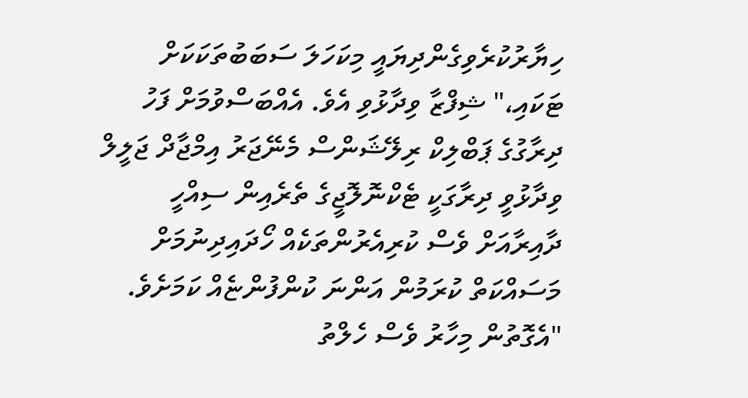ހިޔާރުކުރެވިގެންދިޔައީ މިކަހަލަ ސަބަބުތަކަކަށް ޓަކައި،" ޝިފްޒާ ވިދާޅުވި އެވެ. އެއްބަސްވުމަށް ފަހު ދިރާގުގެ ޕަބްލިކް ރިލޭޝަންސް މެނޭޖަރު އިމްޖާދް ޖަލީލް ވިދާޅުވީ ދިރާގަކީ ޓެކްނޮލޮޖީގެ ތެރެއިން ސިއްހީ ދާއިރާއަށް ވެސް ކުރިއެރުންތަކެއް ހޯދައިދިނުމަށް މަސައްކަތް ކުރަމުން އަންނަ ކުންފުންޏެއް ކަމަށެވެ. "އެގޮތުން މިހާރު ވެސް ހެލްތު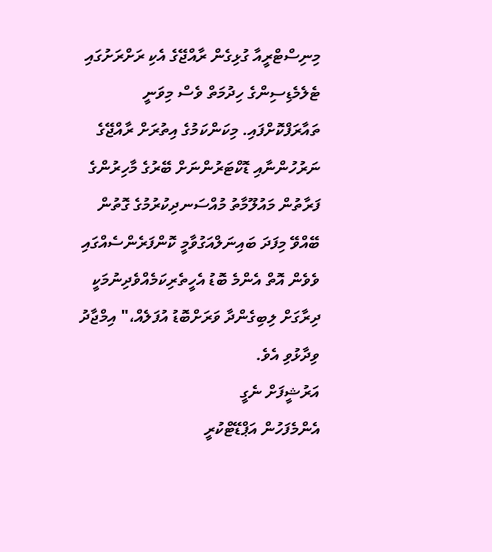މިނިސްޓްރީއާ ގުޅިގެން ރާއްޖޭގެ އެކި ރަށްރަށުގައި ޓެލެމެޑިސިންގެ ހިދުމަތް ވެސް މިވަނީ ތައާރަފްކޮށްފައި. މިކަންކަމުގެ އިތުރަށް ރާއްޖޭގެ ނަރުހުންނާއި ޑޮކްޓަރުންނަށް ބޭރުގެ މާހިރުންގެ ފަރާތުން މައުލޫމާތު މުއްސަނދިކުރުމުގެ ގޮތުން ބޭއްވޭ މިފަދަ ބައިނަލްއަގުވާމީ ކޮންފަރެންސެއްގައި ވެވެން އޮތް އެންމެ ބޮޑު އެހީތެރިކަމެއްވެދިނުމަކީ ދިރާގަށް ލިބިގެންދާ ވަރަށްބޮޑު އުފަލެއް،" އިމްޖާދު ވިދާޅުވި އެވެ.
އަރުޝީފަށް ނެގީ
އެންމެފަހުން އަޕްޑޭޓްކުރީ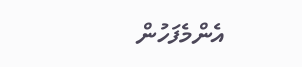އެންމެފަހުން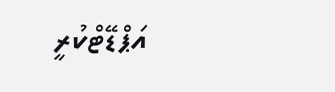އަޕްޑޭޓްކުރީ